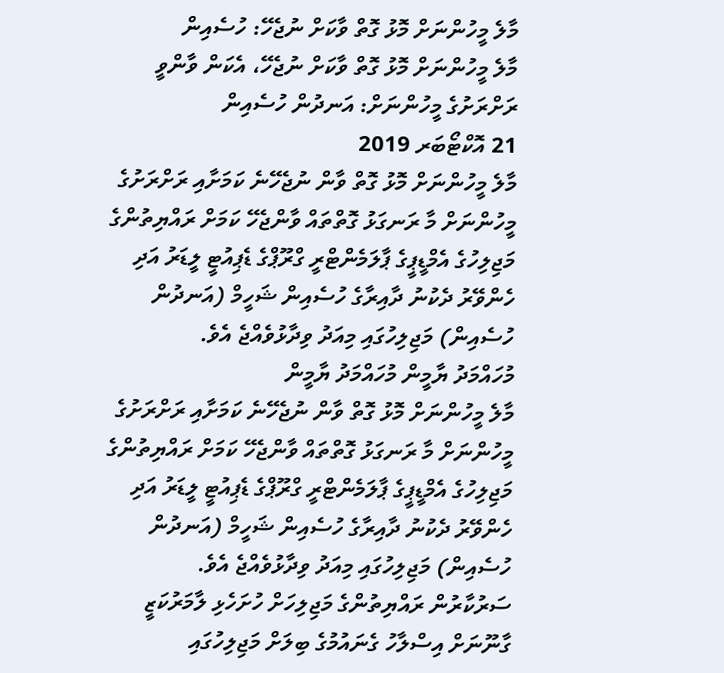މާލެ މީހުންނަށް މޮޅު ގޮތް ވާކަށް ނުޖެހޭ: ހުސެއިން
މާލެ މީހުންނަށް މޮޅު ގޮތް ވާކަށް ނުޖެހޭ، އެކަން ވާންވީ ރަށްރަށުގެ މީހުންނަށް: އަނދުން ހުސެއިން
21 އޮކްޓޯބަރ 2019
މާލެ މީހުންނަށް މޮޅު ގޮތް ވާން ނުޖެހޭނެ ކަމަށާއި ރަށްރަށުގެ މީހުންނަށް މާ ރަނގަޅު ގޮތްތައް ވާންޖެހޭ ކަމަށް ރައްޔިތުންގެ މަޖިލިހުގެ އެމްޑީޕީގެ ޕާލަމެންޓްރީ ގްރޫޕްގެ ޑެޕިއުޓީ ލީޑަރު އަދި ހެންވޭރު ދެކުނު ދާއިރާގެ ހުސެއިން ޝަހީމް (އަނދުން ހުސެއިން) މަޖިލިހުގައި މިއަދު ވިދާޅުވެއްޖެ އެވެ.
މުހައްމަދު ޔާމީން މުހައްމަދު ޔާމީން
މާލެ މީހުންނަށް މޮޅު ގޮތް ވާން ނުޖެހޭނެ ކަމަށާއި ރަށްރަށުގެ މީހުންނަށް މާ ރަނގަޅު ގޮތްތައް ވާންޖެހޭ ކަމަށް ރައްޔިތުންގެ މަޖިލިހުގެ އެމްޑީޕީގެ ޕާލަމެންޓްރީ ގްރޫޕްގެ ޑެޕިއުޓީ ލީޑަރު އަދި ހެންވޭރު ދެކުނު ދާއިރާގެ ހުސެއިން ޝަހީމް (އަނދުން ހުސެއިން) މަޖިލިހުގައި މިއަދު ވިދާޅުވެއްޖެ އެވެ.
ސަރުކާރުން ރައްޔިތުންގެ މަޖިލިހަށް ހުށަހެޅި ލާމަރުކަޒީ ގާނޫނަށް އިސްލާހު ގެނައުމުގެ ބިލަށް މަޖިލިހުގައި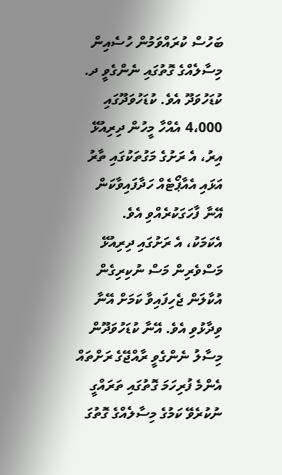ބަހުސް ކުރައްވަމުން ހުސެއިން މިސާލެއްގެ ގޮތުގައި ނެންގެވީ ދ. ކުޑަހުވަދޫ އެވެ. ކުޑަހުވަދޫގައި 4،000 އެއްހާ މީހުން ދިރިއުޅޭ އިރު، އެ ރަށުގެ މަގުތަކުގައި ތާރު އަޅައި އެއާޕޯޓެއް ހަދާފައިވާކަން އޭނާ ފާހަގަކުރެއްވި އެވެ.
އެކަމަކު، އެ ރަށުގައި ދިރިއުޅޭ މަސްވެރިން މަސް ނުކިރިގެން އުކާލަން ޖެހިފައިވާ ކަމަށް އޭނާ ވިދާޅުވި އެވެ. އޭނާ ކުޑަހުވަދޫން މިސާލު ނެންގެވީ ރާއްޖޭގެ ރަށްތައް އެންމެ ފުރިހަމަ ގޮތުގައި ތަރައްގީ ނުކުރެވޭ ކަމުގެ މިސާލެއްގެ ގޮތުގަ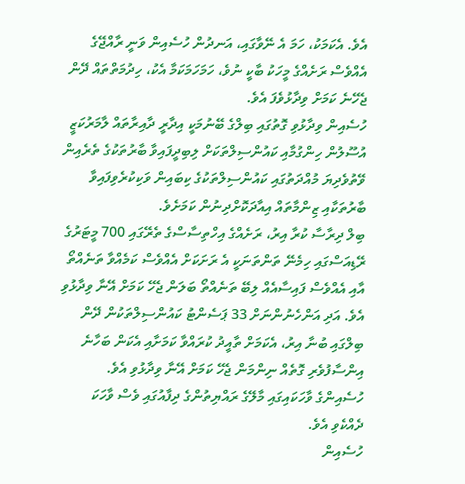އެވެ. އެކަމަކު، ހަމަ އެ ނޭވާގައި، އަނދުން ހުސެއިން ވަނީ ރާއްޖޭގެ އެއްވެސް ރަށެއްގެ މީހަކު ބާކީ ނުވެ، ހަމަހަމަކަމާ އެކު، ހިދުމަތްތައް ދޭން ޖެހޭނެ ކަމަށް ވިދާޅުވެފަ އެވެ.
ހުސެއިން ވިދާޅުވި ގޮތުގައި ބިލްގެ ބޭނުމަކީ އިދާރީ ދާއިރާތައް ލާމަރުކަޒީ އުސޫލުން ހިންގުމާއި ކައުންސިލްތަކަށް ލިބިދީފައިވާ ބާރުތަކުގެ ތެރެއިން ވޭތުވެދިޔަ މުއްދަތުގައި ކައުންސިލްތަކުގެ ކިބައިން ވަކިކުރެވިފައިވާ ބާރުތަކާއި ޒިންމާތައް އިއާދަކޮށްދިނުން ކަމަށެވެ.
ބިލް ދިރާސާ ކުރާ އިރު، ރަށެއްގެ އިހްތިސާސްގެ ތެރޭގައި 700 މީޓަރުގެ ރޭޑިއަސްގައި ހިމެނޭ ތަންތަނަކީ އެ ރަށަކަށް އެއްވެސް ކަމެއްވާ ތަނެއްތޯ އާއި އެއްވެސް ފައިސާއެއް ލިބޭ ތަނެއްތޯ ބަލަން ޖެހޭ ކަމަށް އޭނާ ވިދާޅުވި އެވެ. އަދި އަންހެނުންނަށް 33 ޕަސެންޓު ކައުންސިލްތަކުން ދޭން ބިލްގައި ބުނާ އިރު، އެކަމަށް ތާއީދު ކުރައްވާ ކަމަށާއި އެކަން ބަހާނެ އިންސާފުވެރި ގޮތެއް ނިންމަން ޖެހޭ ކަމަށް އޭނާ ވިދާޅުވި އެވެ.
ހުސެއިންގެ ވާހަކައިގައި މާލޭގެ ރައްޔިތުންގެ ދިފާއުގައި ވެސް ވާހަކަ ދެއްކެވި އެވެ.
ހުސެއިން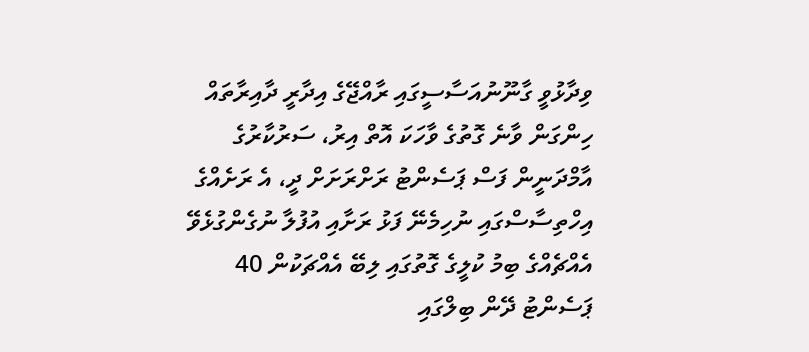ވިދާޅުވީ ގާނޫނުއަސާސީގައި ރާއްޖޭގެ އިދާރީ ދާއިރާތައް ހިންގަން ވާނެ ގޮތުގެ ވާހަކަ އޮތް އިރު، ސަރުކާރުގެ އާމްދަނީން ފަސް ޕަސެންޓު ރަށްރަށަށް ދީ، އެ ރަށެއްގެ އިހްތިސާސްގައި ނުހިމެނޭ ފަޅު ރަށާއި އުފުލާ ނުގެންގުޅެވޭ އެއްޗެއްގެ ބިމު ކުލީގެ ގޮތުގައި ލިބޭ އެއްޗަކުން 40 ޕަސެންޓު ދޭން ބިލްގައި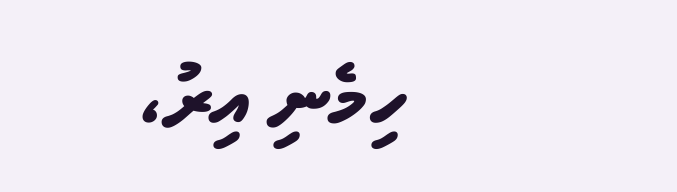ހިމެނި އިރު،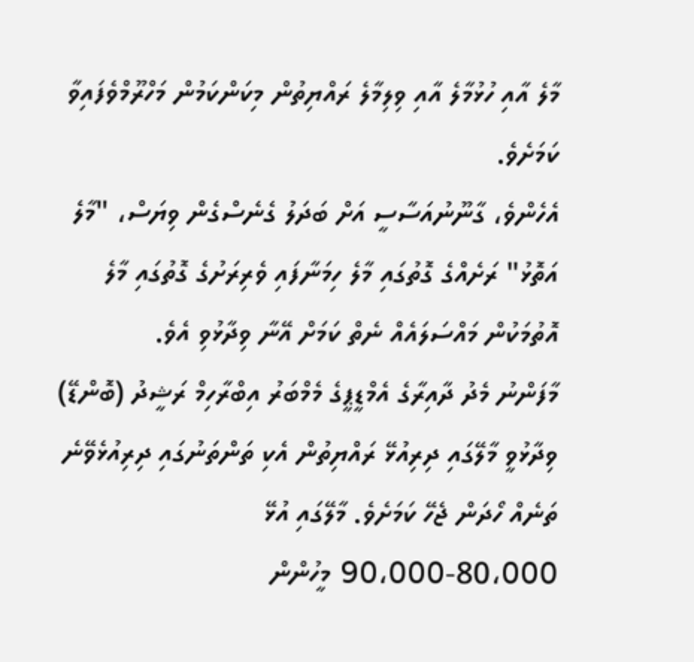މާލެ އާއި ހުޅުމާލެ އާއި ވިލިމާލެ ރައްޔިތުން މިކަންކަމުން މަހްރޫމްވެފައިވާ ކަމަށެވެ.
އެހެންވެ، ގާނޫނުއަސާސީ އަށް ބަދަލު ގެނެސްގެން ވިޔަސް، "މާލެ އަތޮޅު" ރަށެއްގެ ގޮތުގައި މާލެ ހިމަނާފައި ވެރިރަށުގެ ގޮތުގައި މާލެ އޮތުމަކުން މައްސަލައެއް ނެތް ކަމަށް އޭނާ ވިދާޅުވި އެވެ.
މާފަންނު މެދު ދާއިރާގެ އެމްޑީޕީގެ މެމްބަރު އިބްރާހިމް ރަޝީދު (ބޮންޑޭ) ވިދާޅުވީ މާލޭގައި ދިރިއުޅޭ ރައްޔިތުން އެކި ތަންތަނުގައި ދިރިއުޅެވޭނެ ތަނެއް ހޯދަން ޖެހޭ ކަމަށެވެ. މާލޭގައި އުޅޭ 80،000-90،000 މީހުންން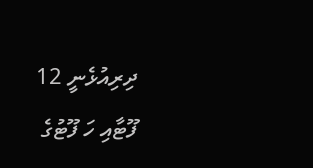ދިރިއުޅެނީ 12 ފޫޓާއި ހަ ފޫޓުގެ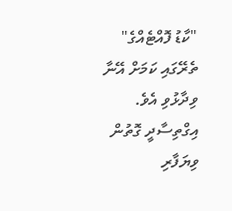"ކާޑު ފޮއްޓެއްގެ" ތެރޭގައި ކަމަށް އޭނާ ވިދާޅުވި އެވެ.
އިގްތިސާދީ ގޮތުން ވިޔަފާރި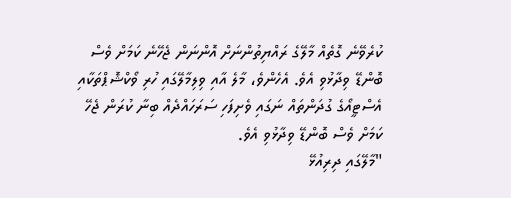ކުރެވޭނެ ގޮތެއް މާލޭގެ ރައްޔިތުންނަށް އޮންނަން ޖެހޭނެ ކަމަށް ވެސް ބޮންޑޭ ވިދާޅުވި އެވެ. އެހެންވެ، މާލެ އާއި ވިލިމާލޭގައި ހުރި ވޯކްޝޮޕްތަކާއި އެސްޓީއޯގެ ގުދަންތައް ނަގައި ވެށިފަހި ސަރަހައްދެއް ބިނާ ކުރަން ޖެހޭ ކަމަށް ވެސް ބޮންޑޭ ވިދާޅުވި އެވެ.
"މާލޭގައި ދިރިއުޅޭ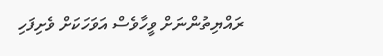ރައްޔިތުންނަށް ވީހާވެސް އަވަހަކަށް ވެށިފަހި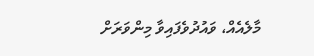މާލެއެއް، ވައުދުވެފައިވާ މިންވަރަށް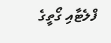ފްލެޓާއި ގޯތީގެ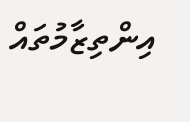އިންތިޒާމުތައް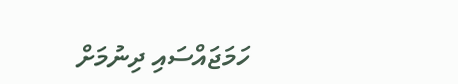ހަމަޖައްސައި ދިނުމަށް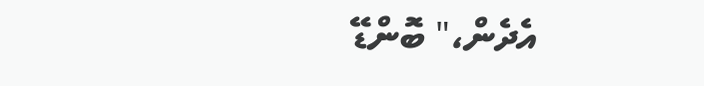އެދެން،" ބޮންޑޭ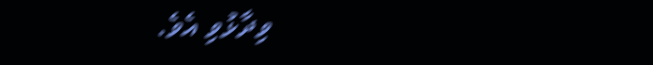ވިދާޅުވި އެވެ.